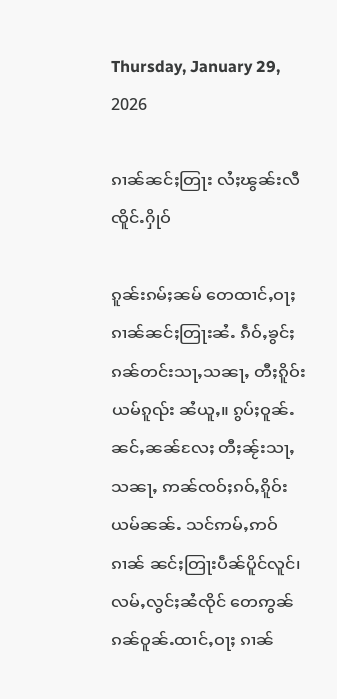Thursday, January 29, 2026

ၵၢၼ်ၼင်ႈတြႃး လႆႈၽွၼ်းလီၸိူင်ႉႁိုဝ်

ၵူၼ်းၵမ်ႈၼမ် တေထၢင်ႇဝႃႈ ၵၢၼ်ၼင်ႈတြႃးၼႆႉ ၵဵဝ်ႇၶွင်ႈၵၼ်တင်းသႃႇသၼႃႇ တီႈၵိူဝ်းယမ်ၵူၺ်း ၼႆယူႇ။ ၵွပ်ႈဝူၼ်ႉ ၼင်ႇၼၼ်လႄႈ တီႈၼႂ်းသႃႇသၼႃႇ ဢၼ်ၸဝ်ႈၵဝ်ႇၵိူဝ်းယမ်ၼၼ်ႉ သင်ဢမ်ႇဢဝ်ၵၢၼ် ၼင်ႈတြႃးပဵၼ်ပိူင်လူင်၊ လမ်ႇလွင်ႈၼႆၸိုင် တေဢွၼ်ၵၼ်ဝူၼ်ႉထၢင်ႇဝႃႈ ၵၢၼ်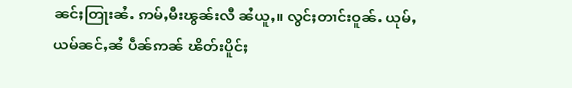ၼင်ႈတြႃးၼႆႉ ဢမ်ႇမီးၽွၼ်းလီ ၼႆယူႇ။ လွင်ႈတၢင်းဝူၼ်ႉ ယုမ်ႇယမ်ၼင်ႇၼႆ ပဵၼ်ဢၼ် ၽိတ်းပိူင်ႈ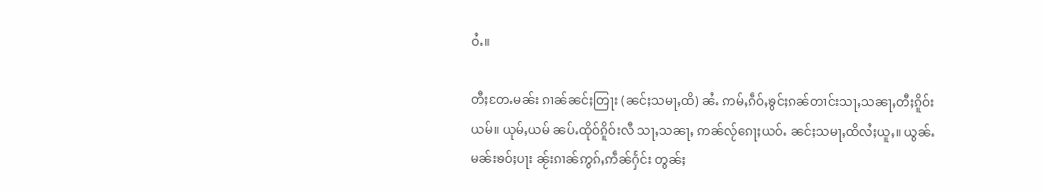ဝႆႉ။

တီႈတႄႉမၼ်း ၵၢၼ်ၼင်ႈတြႃး (ၼင်ႈသမႃႇထိ) ၼႆႉ ဢမ်ႇၵဵဝ်ႇၶွင်ႈၵၼ်တၢင်းသႃႇသၼႃႇတီႈၵိူဝ်းယမ်။ ယုမ်ႇယမ် ၼပ်ႉထိုဝ်ၵိူဝ်းလီ သႃႇသၼႃႇ ဢၼ်လႂ်ၵေႃႈယဝ်ႉ ၼင်ႈသမႃႇထိလႆႈယူႇ။ ယွၼ်ႉမၼ်းၶဝ်ႈပႃး ၼႂ်းၵၢၼ်ဢွၵ်ႇဢဵၼ်ႁႅင်း တွၼ်ႈ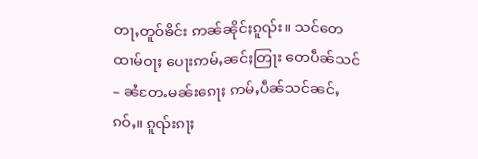တႃႇတူဝ်ၶိင်း ဢၼ်ၼိုင်ႈၵူၺ်း။ သင်တေထၢမ်ဝႃႈ ပေႃးဢမ်ႇၼင်ႈတြႃး တေပဵၼ်သင် – ၼႆတႄႉမၼ်းၵေႃႈ ဢမ်ႇပဵၼ်သင်ၼင်ႇၵဝ်ႇ။ ၵူၺ်းၵႃႈ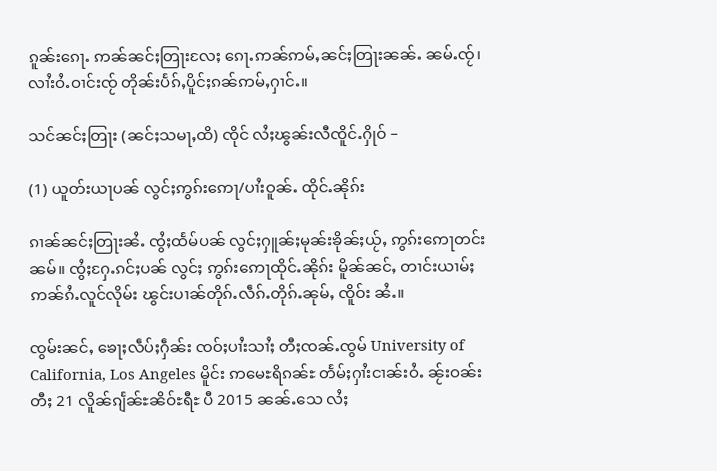ၵူၼ်းၵေႃႉ ဢၼ်ၼင်ႈတြႃးလႄႈ ၵေႃႉဢၼ်ဢမ်ႇၼင်ႈတြႃးၼၼ်ႉ ၼမ်ႉၸႂ်၊ လၢႆးဝႆႉဝၢင်းၸႂ် တိုၼ်းပႅၵ်ႇပိူင်ႈၵၼ်ဢမ်ႇႁၢင်ႉ။

သင်ၼင်ႈတြႃး (ၼင်ႈသမႃႇထိ) ၸိုင် လႆႈၽွၼ်းလီၸိူင်ႉႁိုဝ် –

(1) ယူတ်းယႃပၼ် လွင်ႈဢွၵ်းဢေႃ/ပၢႆးဝူၼ်ႉ ထိုင်ႉၼိုၵ်း

ၵၢၼ်ၼင်ႈတြႃးၼႆႉ ၸွႆႈထႅမ်ပၼ် လွင်ႈႁူၼ်ႈမုၼ်းၶိုၼ်ႈယႂ်ႇ ဢွၵ်းဢေႃတင်းၼမ်။ ၸွႆႈႁႄႉၵင်ႈပၼ် လွင်ႈ ဢွၵ်းဢေႃထိုင်ႉၼိုၵ်း မိူၼ်ၼင်ႇ တၢင်းယၢမ်ႈ ဢၼ်ၵႆႉလူင်လိုမ်း ၽွင်းပၢၼ်တိုၵ်ႉလဵၵ်ႉတိုၵ်ႉၼုမ်ႇ ၸိူဝ်း ၼႆႉ။

ၸွမ်းၼင်ႇ ၶေႃႈလဵပ်ႈႁဵၼ်း ၸဝ်ႈပၢႆးသၢႆႈ တီႈၸၼ်ႉၸွမ် University of California, Los Angeles မိူင်း ဢမေႊရိၵၼ်ႊ တႅမ်ႈႁၢႆးငၢၼ်းဝႆႉ ၼႂ်းဝၼ်းတီႈ 21 လိူၼ်ၵျႅၼ်ႊၼိဝ်ႊရီႊ ပီ 2015 ၼၼ်ႉသေ လႆႈ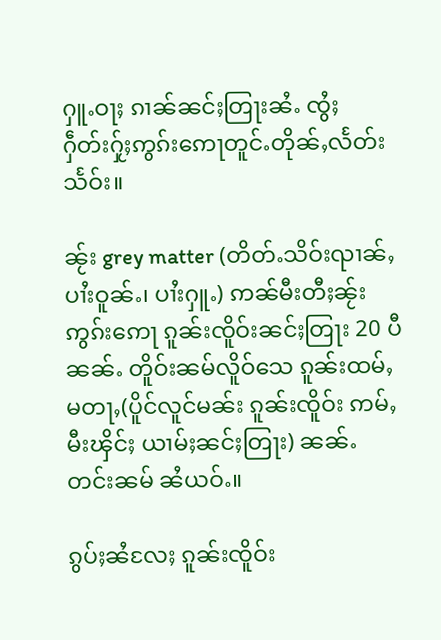ႁူႉဝႃႈ ၵၢၼ်ၼင်ႈတြႃးၼႆႉ ၸွႆႈႁဵတ်းႁႂ်ႈဢွၵ်းဢေႃတူင်ႉတိုၼ်ႇလႅတ်းသႅဝ်း။

ၼႂ်း grey matter (တိတ်ႉသိဝ်းၺၢၼ်ႇပၢႆးဝူၼ်ႉ၊ ပၢႆးႁူႉ) ဢၼ်မီးတီႈၼႂ်းဢွၵ်းဢေႃ ၵူၼ်းၸိူဝ်းၼင်ႈတြႃး 20 ပီၼၼ်ႉ တိူဝ်းၼမ်လိူဝ်သေ ၵူၼ်းထမ်ႇမတႃႇ(ပိူင်လူင်မၼ်း ၵူၼ်းၸိူဝ်း ဢမ်ႇမီးၾိင်ႈ ယၢမ်ႈၼင်ႈတြႃး) ၼၼ်ႉ တင်းၼမ် ၼႆယဝ်ႉ။

ၵွပ်ႈၼႆလႄႈ ၵူၼ်းၸိူဝ်း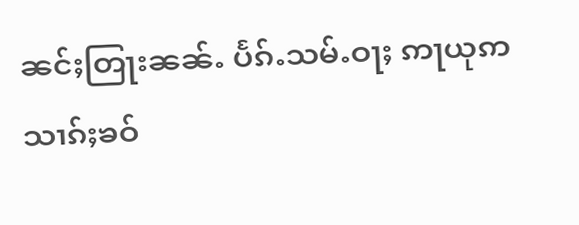ၼင်ႈတြႃးၼၼ်ႉ ပႅၵ်ႉသမ်ႉဝႃႈ ဢႃယုဢသၢၵ်ႈၶဝ်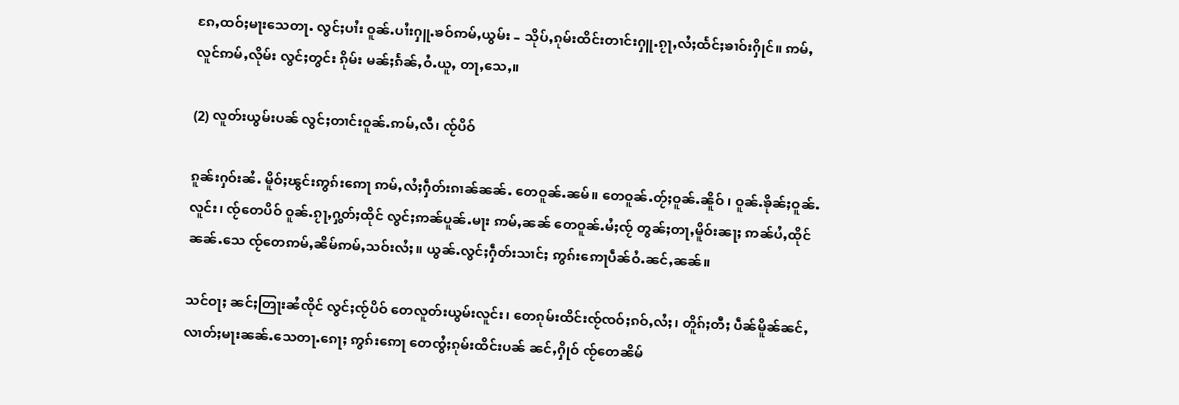ၵႄႇထဝ်ႈမႃးသေတႃႉ လွင်ႈပၢႆး ဝူၼ်ႉပၢႆးႁူႉၶဝ်ဢမ်ႇယွမ်း – သိုပ်ႇၵုမ်းထိင်းတၢင်းႁူႉၵႂႃႇလႆႈထႅင်ႈၶၢဝ်းႁိုင်။ ဢမ်ႇလူင်ဢမ်ႇလိုမ်း လွင်ႈတွင်း ၵိုမ်း မၼ်ႈၵႅၼ်ႇဝႆႉယူႇ တႃႇသေႇ။

(2) လူတ်းယွမ်းပၼ် လွင်ႈတၢင်းဝူၼ်ႉဢမ်ႇလီ၊ ၸႂ်ပိဝ်

ၵူၼ်းႁဝ်းၼႆႉ မိူဝ်ႈၽွင်းဢွၵ်းဢေႃ ဢမ်ႇလႆႈႁဵတ်းၵၢၼ်ၼၼ်ႉ တေဝူၼ်ႉၼမ်။ တေဝူၼ်ႉတႂ်ႈဝူၼ်ႉၼိူဝ် ၊ ဝူၼ်ႉၶိုၼ်ႈဝူၼ်ႉလူင်း၊ ၸႂ်တေပိဝ် ဝူၼ်ႉၵႂႃႇႁွတ်ႈထိုင် လွင်ႈဢၼ်ပူၼ်ႉမႃး ဢမ်ႇၼၼ် တေဝူၼ်ႉမႆႈၸႂ် တွၼ်ႈတႃႇမိူဝ်းၼႃႈ ဢၼ်ပႆႇထိုင်ၼၼ်ႉသေ ၸႂ်တေဢမ်ႇၼိမ်ဢမ်ႇသဝ်းလႆႈ။ ယွၼ်ႉလွင်ႈႁဵတ်းသၢင်ႈ ဢွၵ်းဢေႃပဵၼ်ဝႆႉၼင်ႇၼၼ်။

သင်ဝႃႈ ၼင်ႈတြႃးၼႆၸိုင် လွင်ႈၸႂ်ပိဝ် တေလူတ်းယွမ်းလူင်း၊ တေၵုမ်းထိင်းၸႂ်ၸဝ်ႈၵဝ်ႇလႆႈ၊ တိူၵ်ႈတီႈ ပဵၼ်မိူၼ်ၼင်ႇလၢတ်ႈမႃးၼၼ်ႉသေတႃႉၵေႃႈ ဢွၵ်းဢေႃ တေၸွႆႈၵုမ်းထိင်းပၼ် ၼင်ႇႁိုဝ် ၸႂ်တေၼိမ်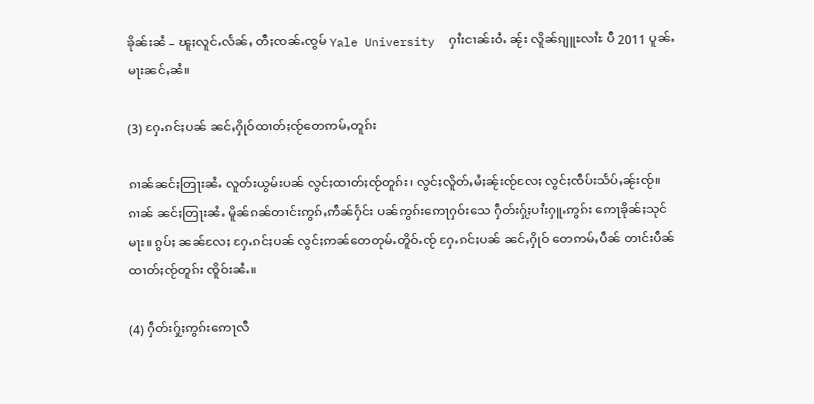ၶိုၼ်းၼႆ – ၽူႈလူင်ႉလႅၼ်ႇ တီႈၸၼ်ႉၸွမ် Yale University  ႁၢႆးငၢၼ်းဝႆႉ ၼႂ်း လိူၼ်ၵျူႊလၢႆႊ ပီ 2011 ပူၼ်ႉမႃးၼင်ႇၼႆ။

(3) ႁႄႉၵင်ႈပၼ် ၼင်ႇႁိုဝ်ထၢတ်ႈၸႂ်တေဢမ်ႇတူၵ်း

ၵၢၼ်ၼင်ႈတြႃးၼႆႉ လူတ်းယွမ်းပၼ် လွင်ႈထၢတ်ႈၸႂ်တူၵ်း၊ လွင်ႈလိူတ်ႇမႆႈၼႂ်းၸႂ်လႄႈ လွင်ႈၸဵပ်းသႅပ်ႇၼႂ်းၸႂ်။ ၵၢၼ် ၼင်ႈတြႃးၼႆႉ မိူၼ်ၵၼ်တၢင်းဢွၵ်ႇဢဵၼ်ႁႅင်း ပၼ်ဢွၵ်းဢေႃႁဝ်းသေ ႁဵတ်းႁႂ်ႈပၢႆးႁူႉဢွၵ်း ဢေႃၶိုၼ်ႈသုင်မႃး။ ၵွပ်ႈ ၼၼ်လႄႈ ႁႄႉၵင်ႈပၼ် လွင်ႈဢၼ်တေတုမ်ႉတိူဝ်ႉၸႂ် ႁႄႉၵင်ႈပၼ် ၼင်ႇႁိုဝ် တေဢမ်ႇပဵၼ် တၢင်းပဵၼ်ထၢတ်ႈၸႂ်တူၵ်း ၸိူဝ်းၼႆႉ။

(4) ႁဵတ်းႁႂ်ႈဢွၵ်းဢေႃလီ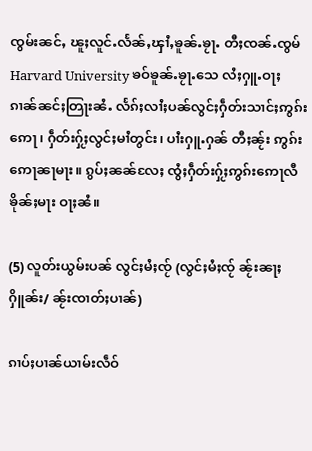ၸွမ်းၼင်ႇ ၽူႈလူင်ႉလႅၼ်ႇၾၢႆႇၶူၼ်ႉၶႂႃႉ တီႈၸၼ်ႉၸွမ် Harvard University ၶဝ်ၶူၼ်ႉၶႂႃႉသေ လႆႈႁူႉဝႃႈ ၵၢၼ်ၼင်ႈတြႃးၼႆႉ လႅၵ်ႈလၢႆႈပၼ်လွင်ႈႁဵတ်းသၢင်ႈဢွၵ်းဢေႃ၊ ႁဵတ်းႁႂ်ႈလွင်ႈမၢႆတွင်း၊ ပၢႆးႁူႉႁၼ် တီႈၼႂ်း ဢွၵ်းဢေႃၼႃမႃး။ ၵွပ်ႈၼၼ်လႄႈ ၸွႆႈႁဵတ်းႁႂ်ႈဢွၵ်းဢေႃလီၶိုၼ်ႈမႃး ဝႃႈၼႆ။

(5) လူတ်းယွမ်းပၼ် လွင်ႈမႆႈၸႂ် (လွင်ႈမႆႈၸႂ် ၼႂ်းၼႃႈႁိူၼ်း/ ၼႂ်းၸၢတ်ႈပၢၼ်)

ၵၢပ်ႈပၢၼ်ယၢမ်းလဵဝ်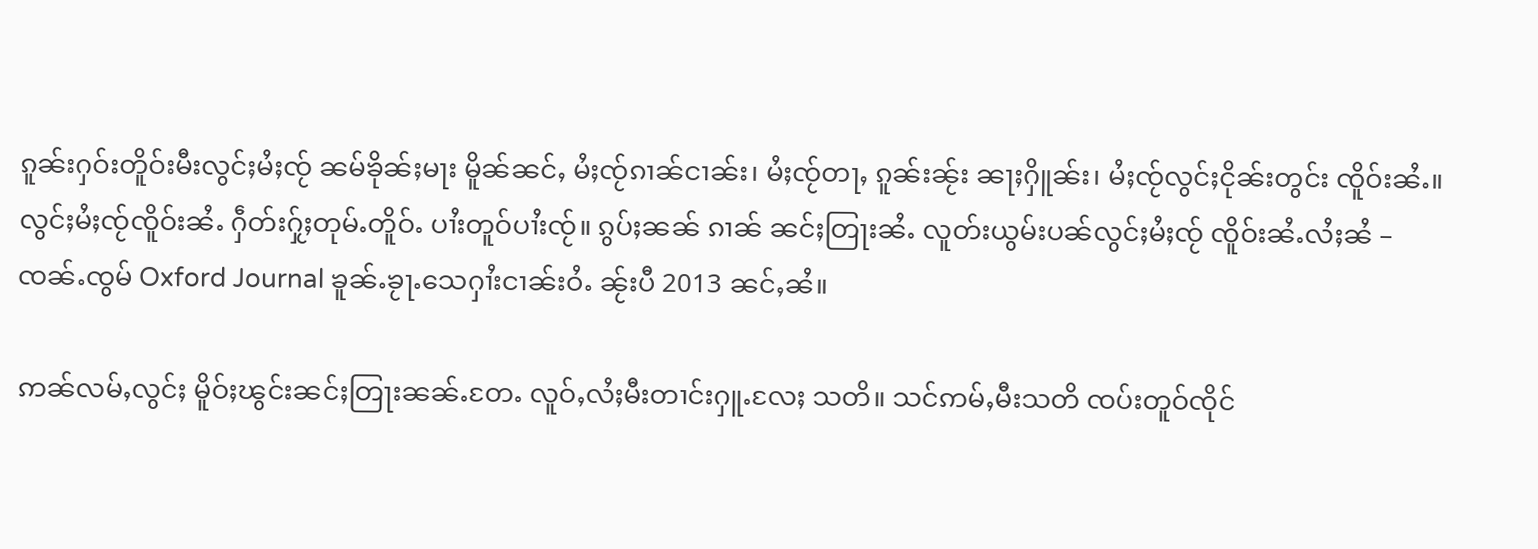ၵူၼ်းႁဝ်းတိူဝ်းမီးလွင်ႈမႆႈၸႂ် ၼမ်ၶိုၼ်ႈမႃး မိူၼ်ၼင်ႇ မႆႈၸႂ်ၵၢၼ်ငၢၼ်း၊ မႆႈၸႂ်တႃႇ ၵူၼ်းၼႂ်း ၼႃႈႁိူၼ်း၊ မႆႈၸႂ်လွင်ႈငိုၼ်းတွင်း ၸိူဝ်းၼႆႉ။ လွင်ႈမႆႈၸႂ်ၸိူဝ်းၼႆႉ ႁဵတ်းႁႂ်ႈတုမ်ႉတိူဝ်ႉ ပၢႆးတူဝ်ပၢႆးၸႂ်။ ၵွပ်ႈၼၼ် ၵၢၼ် ၼင်ႈတြႃးၼႆႉ လူတ်းယွမ်းပၼ်လွင်ႈမႆႈၸႂ် ၸိူဝ်းၼႆႉလႆႈၼႆ – ၸၼ်ႉၸွမ် Oxford Journal ၶူၼ်ႉၶႂႃႉသေႁၢႆးငၢၼ်းဝႆႉ ၼႂ်းပီ 2013 ၼင်ႇၼႆ။

ဢၼ်လမ်ႇလွင်ႈ မိူဝ်ႈၽွင်းၼင်ႈတြႃးၼၼ်ႉတႄႉ လူဝ်ႇလႆႈမီးတၢင်းႁူႉလႄႈ သတိ။ သင်ဢမ်ႇမီးသတိ ၸပ်းတူဝ်ၸိုင်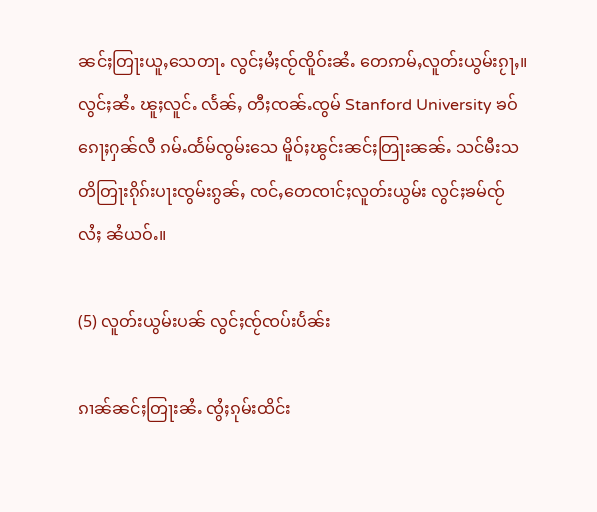ၼင်ႈတြႃးယူႇသေတႃႉ လွင်ႈမႆႈၸႂ်ၸိူဝ်းၼႆႉ တေဢမ်ႇလူတ်းယွမ်းၵႂႃႇ။ လွင်ႈၼႆႉ ၽူႈလူင်ႉ လႅၼ်ႇ တီႈၸၼ်ႉၸွမ် Stanford University ၶဝ်ၵေႃႈႁၼ်လီ ၵမ်ႉထႅမ်ၸွမ်းသေ မိူဝ်ႈၽွင်းၼင်ႈတြႃးၼၼ်ႉ သင်မီးသတိတြႃးၵိုၵ်းပႃးၸွမ်းၵွၼ်ႇ ၸင်ႇတေၸၢင်ႈလူတ်းယွမ်း လွင်ႈၶမ်ၸႂ်လႆႈ ၼႆယဝ်ႉ။

(5) လူတ်းယွမ်းပၼ် လွင်ႈၸႂ်ၸပ်းပႅၼ်း

ၵၢၼ်ၼင်ႈတြႃးၼႆႉ ၸွႆႈၵုမ်းထိင်း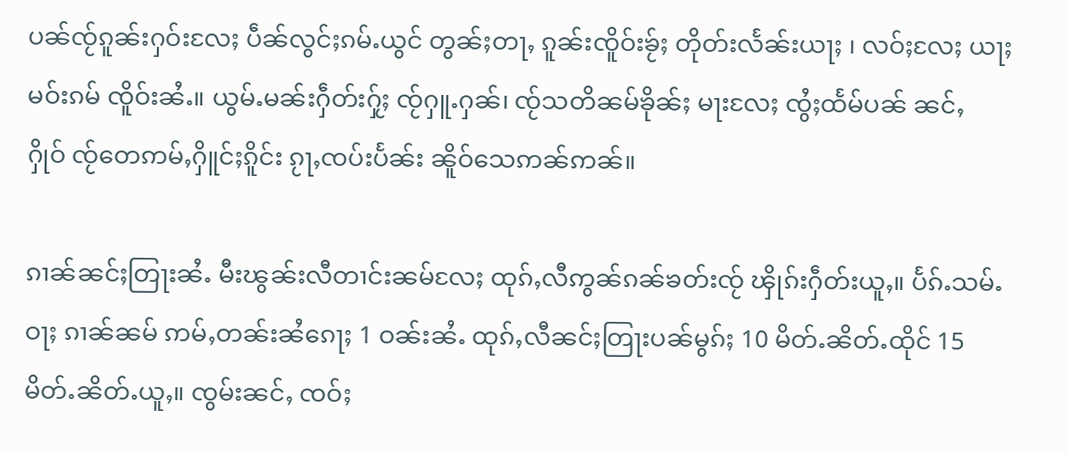ပၼ်ၸႂ်ၵူၼ်းႁဝ်းလႄႈ ပဵၼ်လွင်ႈၵမ်ႉယွင် တွၼ်ႈတႃႇ ၵူၼ်းၸိူဝ်းၶႂ်ႈ တိုတ်းလႅၼ်းယႃႈ ၊ လဝ်ႈလႄႈ ယႃႈမဝ်းၵမ် ၸိူဝ်းၼႆႉ။ ယွမ်ႉမၼ်းႁဵတ်းႁႂ်ႈ ၸႂ်ႁူႉႁၼ်၊ ၸႂ်သတိၼမ်ၶိုၼ်ႈ မႃးလႄႈ ၸွႆႈထႅမ်ပၼ် ၼင်ႇႁိုဝ် ၸႂ်တေဢမ်ႇႁိူင်ႈၵိူင်း ၵႂႃႇၸပ်းပႅၼ်း ၼိူဝ်သေဢၼ်ဢၼ်။

ၵၢၼ်ၼင်ႈတြႃးၼႆႉ မီးၽွၼ်းလီတၢင်းၼမ်လႄႈ ထုၵ်ႇလီဢွၼ်ၵၼ်ၶတ်းၸႂ် ၾိုၵ်းႁဵတ်းယူႇ။ ပႅၵ်ႉသမ်ႉဝႃႈ ၵၢၼ်ၼမ် ဢမ်ႇတၼ်းၼႆၵေႃႈ 1 ဝၼ်းၼႆႉ ထုၵ်ႇလီၼင်ႈတြႃးပၼ်မွၵ်ႈ 10 မိတ်ႉၼိတ်ႉထိုင် 15 မိတ်ႉၼိတ်ႉယူႇ။ ၸွမ်းၼင်ႇ ၸဝ်ႈ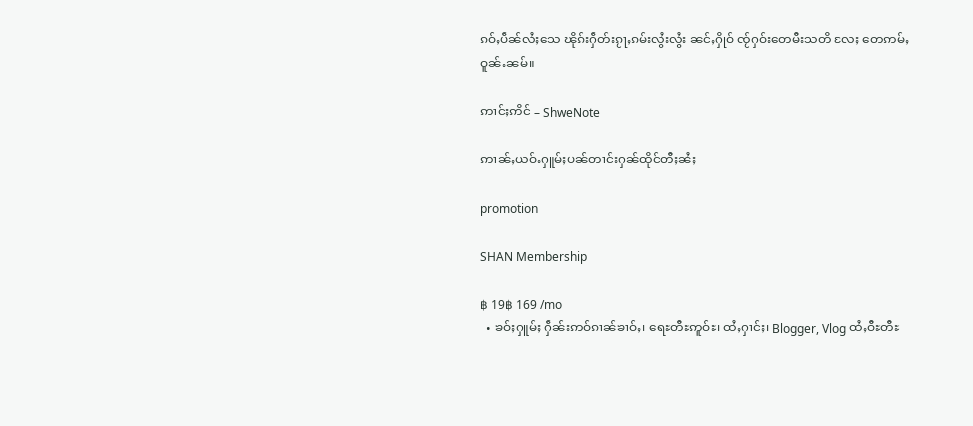ၵဝ်ႇပဵၼ်လႆႈသေ ၽိုၵ်းႁဵတ်းၵႂႃႇၵမ်းလွႆးလွႆး ၼင်ႇႁိုဝ် ၸႂ်ႁဝ်းတေမီးသတိ လႄႈ တေဢမ်ႇဝူၼ်ႉၼမ်။

ဢၢင်ႈဢိင် – ShweNote

ဢၢၼ်ႇယဝ်ႉႁူမ်ႈပၼ်တၢင်းႁၼ်ထိုင်တီႈၼႆႈ

promotion

SHAN Membership

฿ 19฿ 169 /mo
  • ၶဝ်ႈႁူမ်ႈ ႁဵၼ်းဢဝ်ၵၢၼ်ၶၢဝ်ႇ၊ ရေႊတီႊဢူဝ်ႊ၊ ထႆႇႁၢင်ႈ၊ Blogger, Vlog ထႆႇဝီႊတီႊ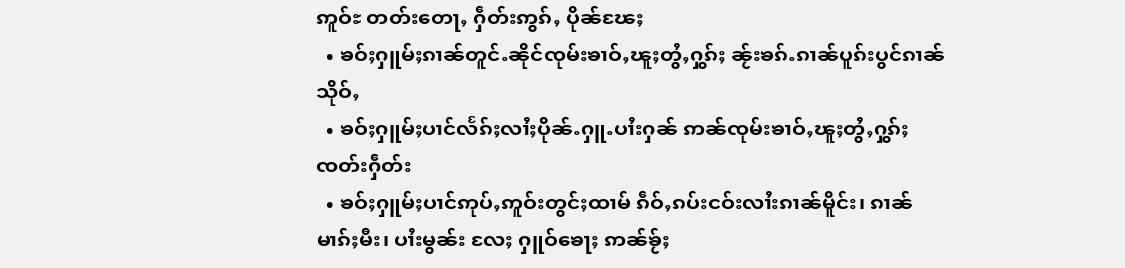ဢူဝ်ႊ တတ်းတေႃႇ ႁဵတ်းဢွၵ်ႇ ပိုၼ်ၽႄႈ
  • ၶဝ်ႈႁူမ်ႈၵၢၼ်တူင်ႉၼိုင်ၸုမ်းၶၢဝ်ႇၽူႈတွႆႇႁွၵ်ႈ ၼႂ်းၶၵ်ႉၵၢၼ်ပူၵ်းပွင်ၵၢၼ်သိုဝ်ႇ
  • ၶဝ်ႈႁူမ်ႈပၢင်လႅၵ်ႈလၢႆႈပိုၼ်ႉႁူႉပၢႆးႁၼ် ဢၼ်ၸုမ်းၶၢဝ်ႇၽူႈတွႆႇႁွၵ်ႈၸတ်းႁဵတ်း
  • ၶဝ်ႈႁူမ်ႈပၢင်ဢုပ်ႇဢူဝ်းတွင်ႈထၢမ် ၵဵဝ်ႇၵပ်းငဝ်းလၢႆးၵၢၼ်မိူင်း၊ ၵၢၼ်မၢၵ်ႈမီး၊ ပၢႆးမွၼ်း လႄႈ ႁူဝ်ၶေႃႈ ဢၼ်ၶႂ်ႈ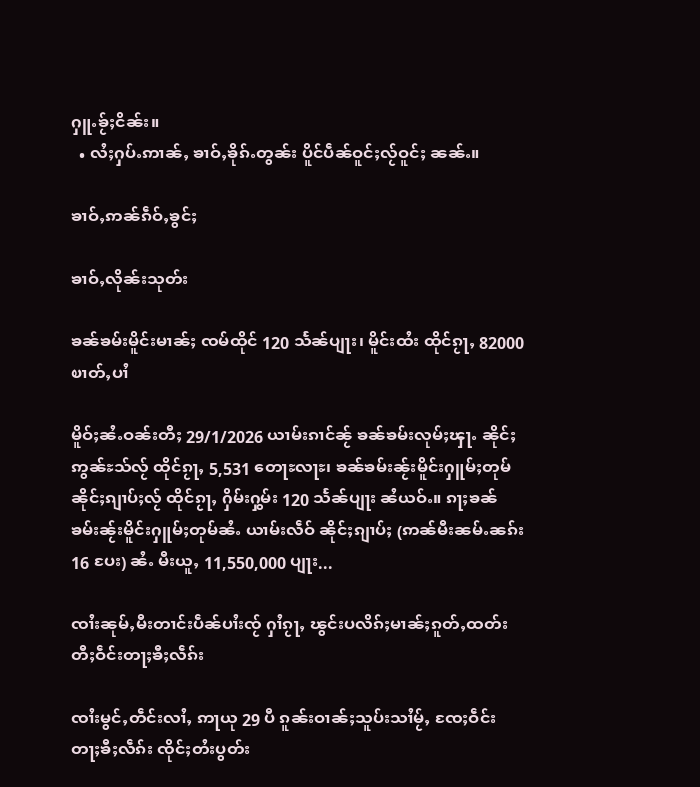ႁူႉၶႂ်ႈငိၼ်း။
  • လႆႈႁပ်ႉဢၢၼ်ႇ ၶၢဝ်ႇၶိုၵ်ႉတွၼ်း ပိူင်ပဵၼ်ဝူင်ႈလႂ်ဝူင်ႈ ၼၼ်ႉ။

ၶၢဝ်ႇဢၼ်ၵဵဝ်ႇၶွင်ႈ

ၶၢဝ်ႇလိုၼ်းသုတ်း

ၶၼ်ၶမ်းမိူင်းမၢၼ်ႈ ၸမ်ထိုင် 120 သႅၼ်ပျႃး၊ မိူင်းထႆး ထိုင်ၵႂႃႇ 82000 ၿၢတ်ႇပၢႆ

မိူဝ်ႈၼႆႉဝၼ်းတီႈ 29/1/2026 ယၢမ်းၵၢင်ၼႂ် ၶၼ်ၶမ်းလုမ်ႈၾႃႉ ၼိုင်ႈဢွၼ်ႊသ်လႂ် ထိုင်ၵႂႃႇ 5,531 တေႃႊလႃႊ၊ ၶၼ်ၶမ်းၼႂ်းမိူင်းႁူမ်ႈတုမ် ၼိုင်ႈၵျၢပ်ႈလႂ် ထိုင်ၵႂႃႇ ႁိမ်းႁွမ်း 120 သႅၼ်ပျႃး ၼႆယဝ်ႉ။ ၵႃႈၶၼ်ၶမ်းၼႂ်းမိူင်းႁူမ်ႈတုမ်ၼႆႉ ယၢမ်းလဵဝ် ၼိုင်ႈၵျၢပ်ႈ (ဢၼ်မီးၼမ်ႉၼၵ်း 16 ပႄး) ၼႆႉ မီးယူႇ 11,550,000 ပျႃး...

ၸၢႆးၼုမ်ႇမီးတၢင်းပဵၼ်ပၢႆးၸႂ် ႁၢႆၵႂႃႇ ၽွင်းပလိၵ်ႈမၢၼ်ႈၵူတ်ႇထတ်း တီႈဝဵင်းတႃႈၶီႈလဵၵ်း

ၸၢႆးမွင်ႇတဵင်းလၢႆႇ ဢႃယု 29 ပီ ၵူၼ်းဝၢၼ်ႈသူပ်းသၢႆမႂ်ႇ ၸႄႈဝဵင်းတႃႈၶီႈလဵၵ်း ၸိုင်ႈတႆးပွတ်း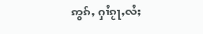ဢွၵ်ႇ ႁၢႆၵႂႃႇလႆႈ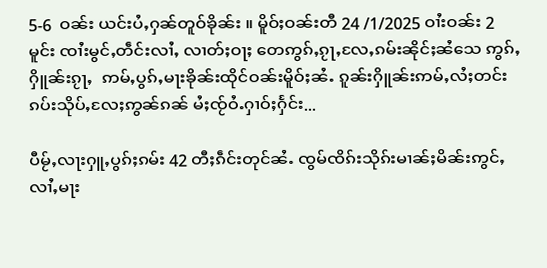5-6  ဝၼ်း ယင်းပႆႇႁၼ်တူဝ်ၶိုၼ်း ။ မိူဝ်ႈဝၼ်းတီ 24 /1/2025 ဝၢႆးဝၼ်း 2 မူင်း ၸၢႆးမွင်ႇတဵင်းလၢႆႇ လၢတ်ႈဝႃႈ တေဢွၵ်ႇၵႂႃႇလႄႇၵမ်းၼိုင်ႈၼႆသေ ဢွၵ်ႇႁိူၼ်းၵႂႃႇ  ဢမ်ႇပွၵ်ႇမႃးၶိုၼ်းထိုင်ဝၼ်းမိူဝ်ႈၼႆႉ ၵူၼ်းႁိူၼ်းဢမ်ႇလႆႈတင်းၵပ်းသိုပ်ႇလႄႈဢွၼ်ၵၼ် မႆႈၸႂ်ဝႆႉႁၢဝ်ႈႁႅင်း...

ပီမႂ်ႇလႃးႁူႇပွၵ်ႈၵမ်း 42 တီႈၵဵင်းတုင်ၼႆႉ ၸွမ်ၸိၵ်းသိုၵ်းမၢၼ်ႈမိၼ်းဢွင်ႇလၢႆႇမႃး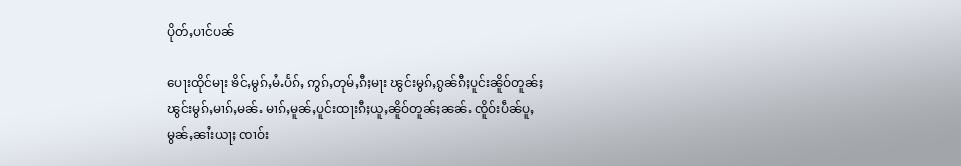ပိုတ်ႇပၢင်ပၼ်

ပေႃးထိုင်မႃး ၶိင်ႇမွၵ်ႇမႆႉပႅၵ်ႇ ဢွၵ်ႇတုမ်ႇၵီႈမႃး ၽွင်းမွၵ်ႇၵွၼ်ၵီႈပူင်းၼိူဝ်တူၼ်ႈ ၽွင်းမွၵ်ႇမၢၵ်ႇမၼ်ႉ မၢၵ်ႇမူၼ်ႇပူင်းထႃးၵီႈယူႇၼိူဝ်တူၼ်ႈၼၼ်ႉ ၸိူဝ်းပဵၼ်ပူႇမွၼ်ႇၼၢႆးယႃႈ ၸၢဝ်း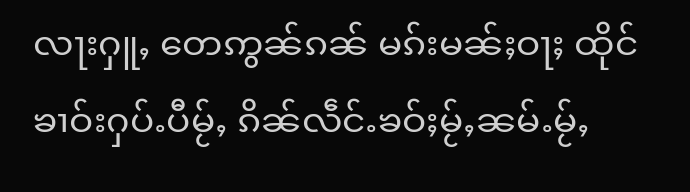လႃးႁူႇ တေဢွၼ်ၵၼ် မၵ်းမၼ်ႈဝႃႈ ထိုင်ၶၢဝ်းႁပ်ႉပီမႂ်ႇ ၵိၼ်လဵင်ႉၶဝ်ႈမႂ်ႇၼမ်ႉမႂ်ႇ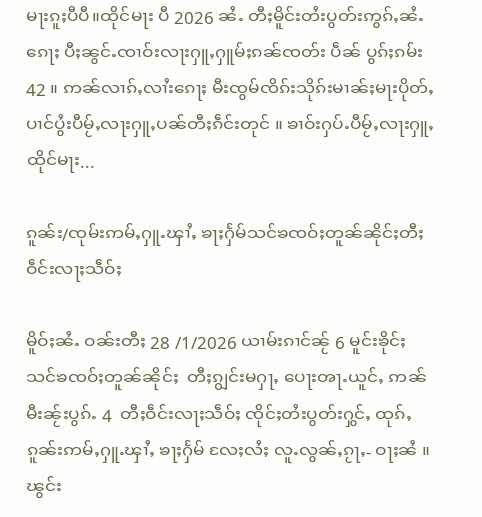မႃးၵူႈပီပီ။ထိုင်မႃး ပီ 2026 ၼႆႉ တီႈမိူင်းတႆးပွတ်းဢွၵ်ႇၼႆႉၵေႃႈ ပီႈၼွင်ႉၸၢဝ်းလႃးႁူႇႁူမ်ႈၵၼ်ၸတ်း ပဵၼ် ပွၵ်ႈၵမ်း 42 ။ ဢၼ်လၢၵ်ႇလၢႆးၵေႃႈ မီးၸွမ်ၸိၵ်းသိုၵ်းမၢၼ်ႈမႃးပိုတ်ႇပၢင်ပွႆးပီမႂ်ႇလႃးႁူႇပၼ်တီႈၵဵင်းတုင် ။ ၶၢဝ်းႁပ်ႉပီမႂ်ႇလႃးႁူႇထိုင်မႃး...

ၵူၼ်း/ၸုမ်းဢမ်ႇႁူႉၾၢႆႇ ၶႃႈႁႅမ်သင်ၶၸဝ်ႈတူၼ်ၼိုင်ႈတီႈဝဵင်းလႃႈသဵဝ်ႈ

မိူဝ်ႈၼႆႉ ဝၼ်းတီႈ 28 /1/2026 ယၢမ်းၵၢင်ၼႂ် 6 မူင်းၶိုင်ႈ  သင်ၶၸဝ်ႈတူၼ်ၼိုင်ႈ  တီႈၵျွင်းမႁႃႇ ပေႃးၻႃႉယူင်ႇ ဢၼ်မီးၼႂ်းပွၵ်ႉ 4  တီႈဝဵင်းလႃႈသဵဝ်ႈ ၸိုင်ႈတႆးပွတ်းႁွင်ႇ ထုၵ်ႇၵူၼ်းဢမ်ႇႁူႉၾၢႆႇ ၶႃႈႁႅမ် လႄႈလႆႈ လူႉလွၼ်ႇၵႂႃႇ- ဝႃႈၼႆ ။ ၽွင်း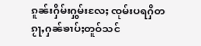ၵူၼ်းႁိမ်းႁွမ်းလႄႈ ၸုမ်းပရႁိတ ၵႂႃႇႁၼ်ၶၢပ်ႈတူဝ်သင်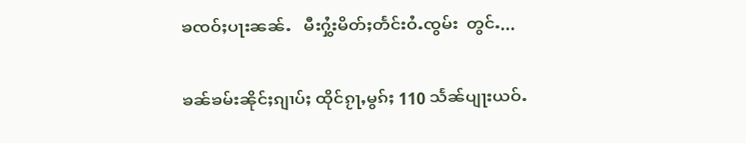ၶၸဝ်ႈပႃးၼၼ်ႉ   မီးႁွႆးမိတ်ႈတႅင်းဝႆႉၸွမ်း  တွင်ႉ...

ၶၼ်ၶမ်းၼိုင်ႈၵျၢပ်ႈ ထိုင်ၵႂႃႇမွၵ်ႈ 110 သႅၼ်ပျႃးယဝ်ႉ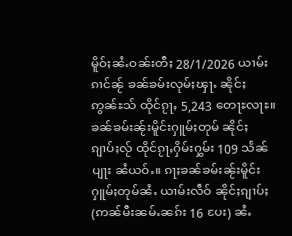မိူဝ်ႈၼႆႉဝၼ်းတီႈ 28/1/2026 ယၢမ်းၵၢင်ၼႂ် ၶၼ်ၶမ်းလုမ်ႈၾႃႉ ၼိုင်ႈဢွၼ်ႊသ် ထိုင်ၵႂႃႇ 5,243 တေႃႊလႃႊ။ ၶၼ်ၶမ်းၼႂ်းမိူင်းႁူမ်ႈတုမ် ၼိုင်ႈၵျၢပ်ႈလႂ် ထိုင်ၵႂႃႇႁိမ်းႁွမ်း 109 သႅၼ်ပျႃး ၼႆယဝ်ႉ။ ၵႃႈၶၼ်ၶမ်းၼႂ်းမိူင်းႁူမ်ႈတုမ်ၼႆႉ ယၢမ်းလဵဝ် ၼိုင်ႈၵျၢပ်ႈ (ဢၼ်မီးၼမ်ႉၼၵ်း 16 ပႄး) ၼႆႉ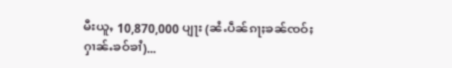မီးယူႇ 10,870,000 ပျႃး (ၼႆႉပဵၼ်ၵႃႈၶၼ်ၸဝ်ႈႁၢၼ်ႉၶဝ်ၶၢႆ)...